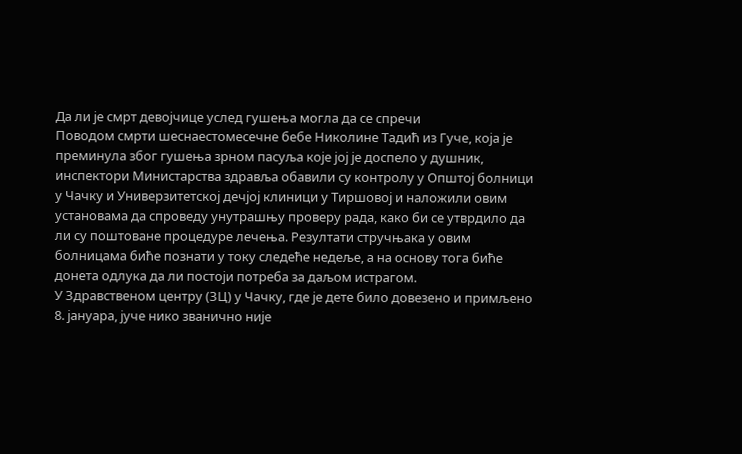Да ли је смрт девојчице услед гушења могла да се спречи
Поводом смрти шеснаестомесечне бебе Николине Тадић из Гуче, која је преминула због гушења зрном пасуља које јој је доспело у душник, инспектори Министарства здравља обавили су контролу у Општој болници у Чачку и Универзитетској дечјој клиници у Тиршовој и наложили овим установама да спроведу унутрашњу проверу рада, како би се утврдило да ли су поштоване процедуре лечења. Резултати стручњака у овим болницама биће познати у току следеће недеље, а на основу тога биће донета одлука да ли постоји потреба за даљом истрагом.
У Здравственом центру (ЗЦ) у Чачку, где је дете било довезено и примљено 8. јануара, јуче нико званично није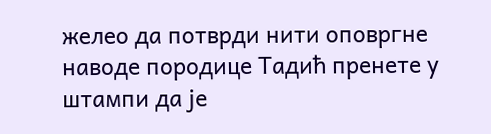желео да потврди нити оповргне наводе породице Тадић пренете у штампи да је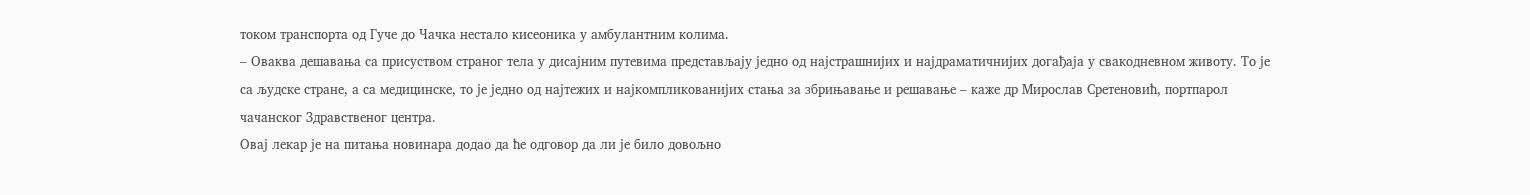током транспорта од Гуче до Чачка нестало кисеоника у амбулантним колима.
– Оваква дешавања са присуством страног тела у дисајним путевима представљају једно од најстрашнијих и најдраматичнијих догађаја у свакодневном животу. То је са људске стране, а са медицинске, то је једно од најтежих и најкомпликованијих стања за збрињавање и решавање – каже др Мирослав Сретеновић, портпарол чачанског Здравственог центра.
Овај лекар је на питања новинара додао да ће одговор да ли је било довољно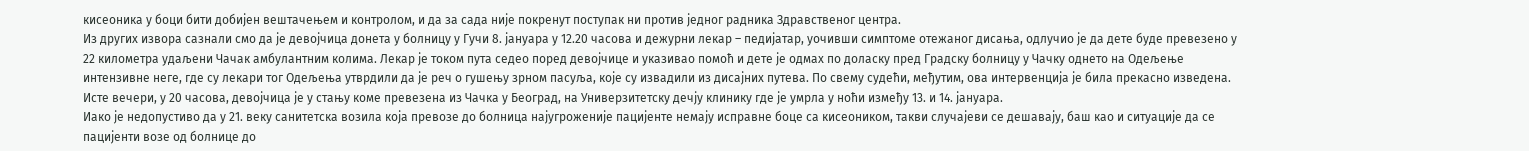кисеоника у боци бити добијен вештачењем и контролом, и да за сада није покренут поступак ни против једног радника Здравственог центра.
Из других извора сазнали смо да је девојчица донета у болницу у Гучи 8. јануара у 12.20 часова и дежурни лекар – педијатар, уочивши симптоме отежаног дисања, одлучио је да дете буде превезено у 22 километра удаљени Чачак амбулантним колима. Лекар је током пута седео поред девојчице и указивао помоћ и дете је одмах по доласку пред Градску болницу у Чачку однето на Одељење интензивне неге, где су лекари тог Одељења утврдили да је реч о гушењу зрном пасуља, које су извадили из дисајних путева. По свему судећи, међутим, ова интервенција је била прекасно изведена. Исте вечери, у 20 часова, девојчица је у стању коме превезена из Чачка у Београд, на Универзитетску дечју клинику где је умрла у ноћи између 13. и 14. јануара.
Иако је недопустиво да у 21. веку санитетска возила која превозе до болница најугроженије пацијенте немају исправне боце са кисеоником, такви случајеви се дешавају, баш као и ситуације да се пацијенти возе од болнице до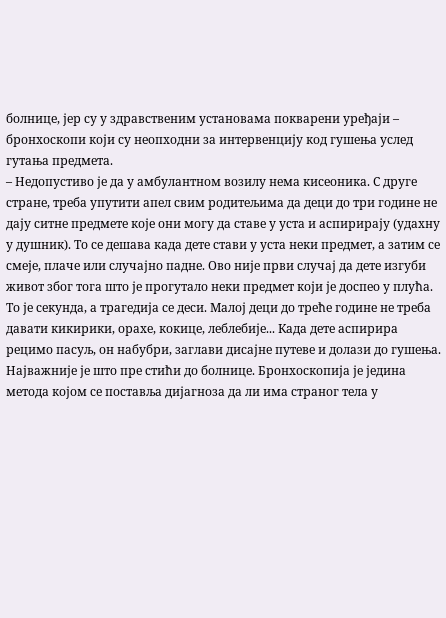болнице, јер су у здравственим установама покварени уређаји – бронхоскопи који су неопходни за интервенцију код гушења услед гутања предмета.
– Недопустиво је да у амбулантном возилу нема кисеоника. С друге стране, треба упутити апел свим родитељима да деци до три године не дају ситне предмете које они могу да ставе у уста и аспирирају (удахну у душник). То се дешава када дете стави у уста неки предмет, а затим се смеје, плаче или случајно падне. Ово није први случај да дете изгуби живот због тога што је прогутало неки предмет који је доспео у плућа. То је секунда, а трагедија се деси. Малој деци до треће године не треба давати кикирики, орахе, кокице, леблебије... Када дете аспирира рецимо пасуљ, он набубри, заглави дисајне путеве и долази до гушења. Најважније је што пре стићи до болнице. Бронхоскопија је једина метода којом се поставља дијагноза да ли има страног тела у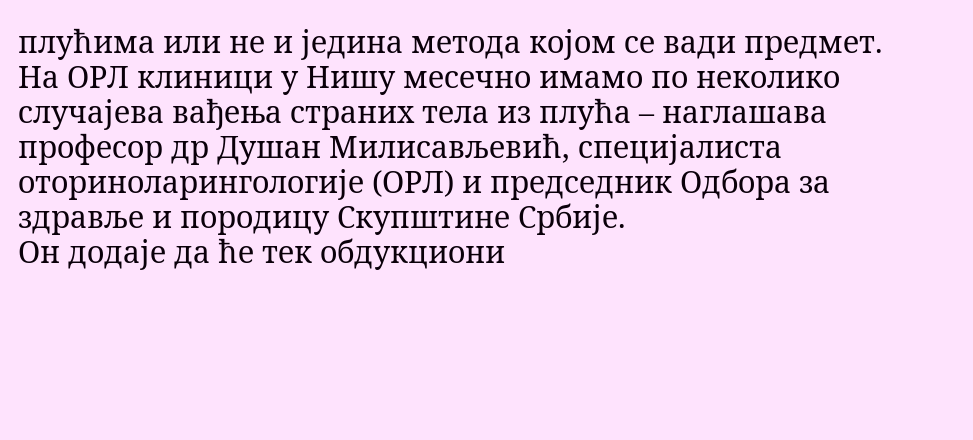плућима или не и једина метода којом се вади предмет. На ОРЛ клиници у Нишу месечно имамо по неколико случајева вађења страних тела из плућа – наглашава професор др Душан Милисављевић, специјалиста оториноларингологије (ОРЛ) и председник Одбора за здравље и породицу Скупштине Србије.
Он додаје да ће тек обдукциони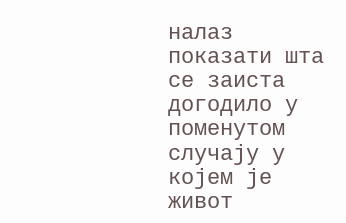налаз показати шта се заиста догодило у поменутом случају у којем је живот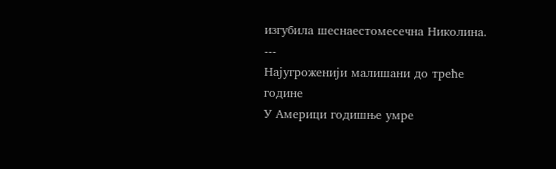изгубила шеснаестомесечна Николина.
---
Најугроженији малишани до треће године
У Америци годишње умре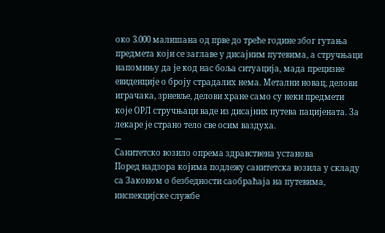око 3.000 малишана од прве до треће године због гутања предмета који се заглаве у дисајним путевима, а стручњаци напомињу да је код нас боља ситуација, мада прецизне евиденције о броју страдалих нема. Метални новац, делови играчака, зрневље, делови хране само су неки предмети које ОРЛ стручњаци ваде из дисајних путева пацијената. За лекаре је страно тело све осим ваздуха.
---
Санитетско возило опрема здравствена установа
Поред надзора којима подлежу санитетска возила у складу са Законом о безбедности саобраћаја на путевима, инспекцијске службе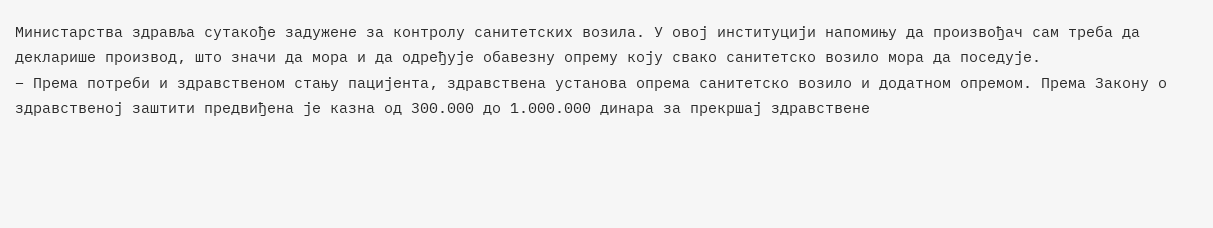Министарства здравља сутакође задужене за контролу санитетских возила. У овој институцији напомињу да произвођач сам треба да декларише производ, што значи да мора и да одређује обавезну опрему коју свако санитетско возило мора да поседује.
– Према потреби и здравственом стању пацијента, здравствена установа опрема санитетско возило и додатном опремом. Према Закону о здравственој заштити предвиђена је казна од 300.000 до 1.000.000 динара за прекршај здравствене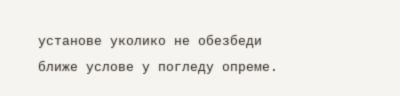установе уколико не обезбеди ближе услове у погледу опреме.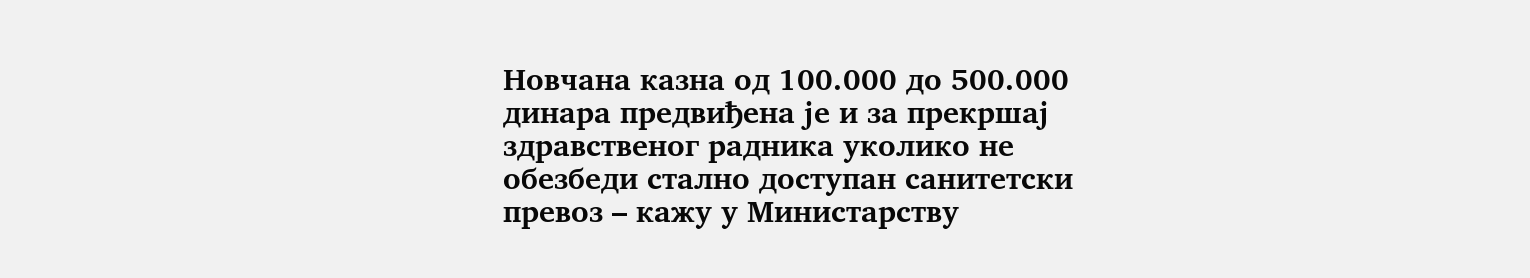Новчана казна од 100.000 до 500.000 динара предвиђена је и за прекршај здравственог радника уколико не обезбеди стално доступан санитетски превоз – кажу у Министарству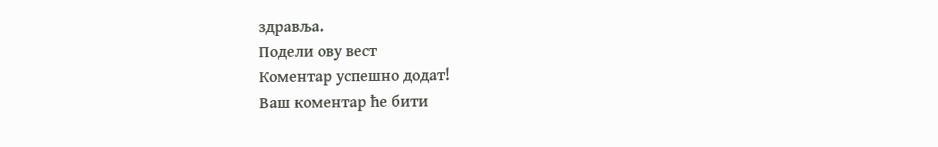здравља.
Подели ову вест
Комeнтар успeшно додат!
Ваш комeнтар ћe бити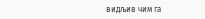видљив чим га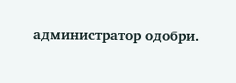администратор одобри.